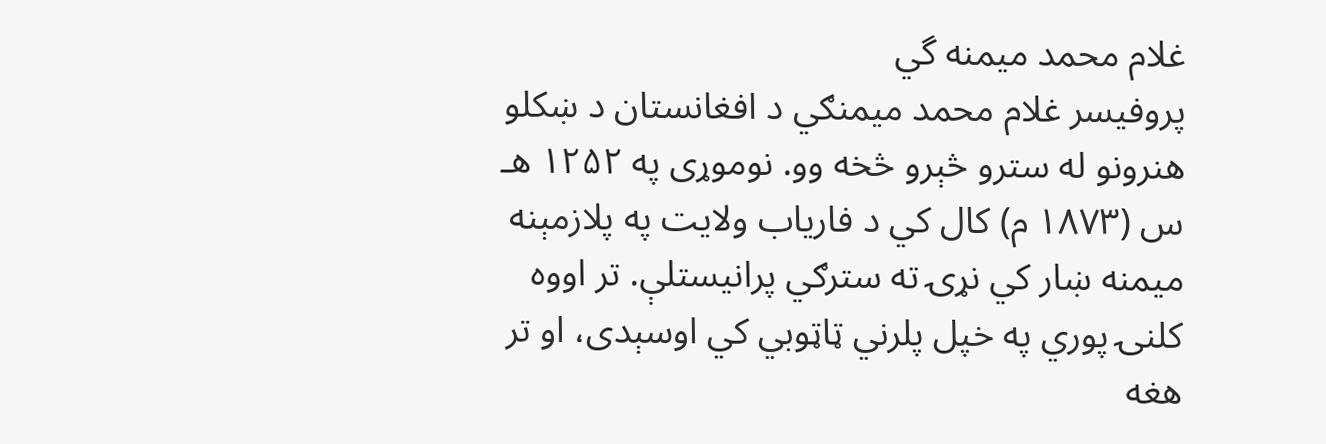غلام محمد ميمنه گي
پروفیسر غلام محمد میمنګي د افغانستان د ښکلو هنرونو له سترو څېرو څخه وو. نوموړی په ۱۲۵۲ هـ س (۱۸۷۳ م) کال کي د فاریاب ولایت په پلازمېنه میمنه ښار کي نړۍ ته سترګي پرانیستلې. تر اووه کلنۍ پوري په خپل پلرني ټاټوبي کي اوسېدی، او تر هغه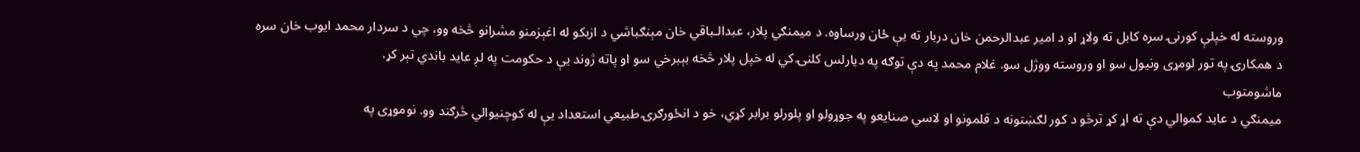وروسته له خپلې کورنۍ سره کابل ته ولاړ او د امیر عبدالرحمن خان دربار ته یې ځان ورساوه. د میمنګي پلار، عبدالـباقي خان مېنګباشي د ازبکو له اغېزمنو مشرانو څخه وو، چي د سردار محمد ایوب خان سره د همکارۍ په تور لومړی ونیول سو او وروسته ووژل سو. غلام محمد په دې توګه په دیارلس کلنۍ کي له خپل پلار څخه بېبرخي سو او پاته ژوند یې د حکومت په لږ عاید باندي تېر کړ.
ماشومتوب
میمنګي د عاید کموالي دې ته اړ کړ ترڅو د کور لګښتونه د قلمونو او لاسي صنایعو په جوړولو او پلورلو برابر کړي، خو د انځورګرۍ طبیعي استعداد یې له کوچنیوالي څرګند وو. نوموړی په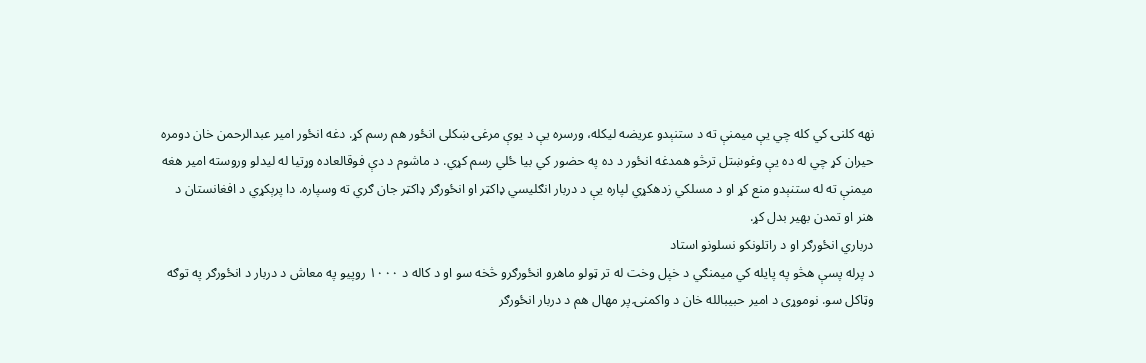نهه کلنۍ کي کله چي یې میمنې ته د ستنېدو عریضه لیکله، ورسره یې د یوې مرغۍ ښکلی انځور هم رسم کړ. دغه انځور امیر عبدالرحمن خان دومره حیران کړ چي له ده یې وغوښتل ترڅو همدغه انځور د ده په حضور کي بیا ځلي رسم کړي. د ماشوم د دې فوقالعاده وړتیا له لیدلو وروسته امیر هغه میمنې ته له ستنېدو منع کړ او د مسلکي زدهکړي لپاره یې د دربار انګلیسي ډاکټر او انځورګر ډاکټر جان ګري ته وسپاره. دا پرېکړي د افغانستان د هنر او تمدن بهیر بدل کړ.
درباري انځورګر او د راتلونکو نسلونو استاد
د پرله پسې هڅو په پایله کي میمنګي د خپل وخت له تر ټولو ماهرو انځورګرو څخه سو او د کاله د ۱۰۰۰ روپیو په معاش د دربار د انځورګر په توګه وټاکل سو. نوموړی د امیر حبیبالله خان د واکمنۍ پر مهال هم د دربار انځورګر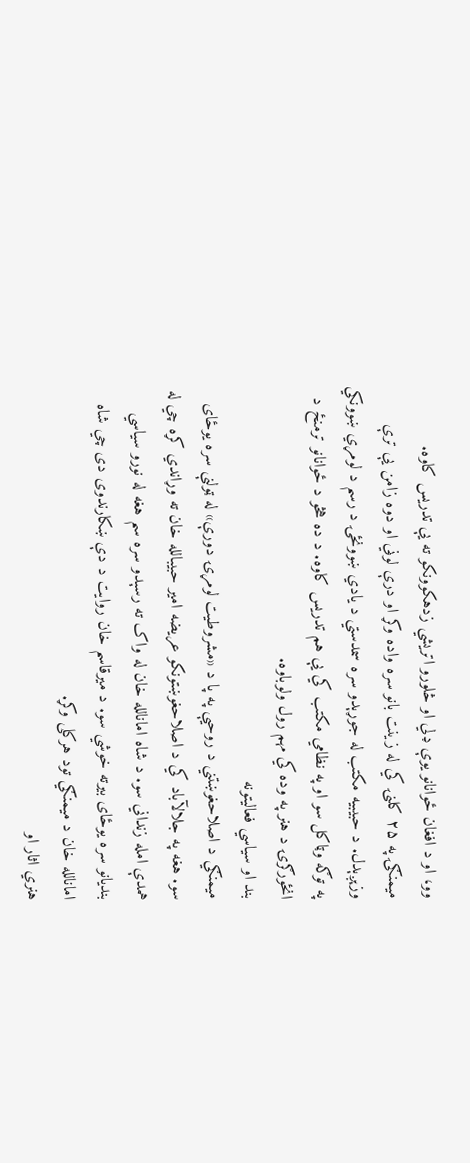وو، او د افغان ځوانانو یوې ډلي او څلورو اتریشي زدهکوونکو ته یې تدریس کاوه.
میمنګۍ په ۲۵ کلنۍ کي له زینت بانو سره واده وکړ او درې لوڼي او دوه زامن یې ترې وزېږېدل. د حبیبیه مکتب له جوړېدو سره سمدستي د یادي ښوونځۍ د رسم د لومړي ښوونکي په توګه وټاکل سو او په نظامي مکتب کي یې هم تدریس کاوه. د ده هڅو د ځوانانو ترمنځ د انځورګرۍ د هنر په وده کي مهم رول ولوباوه.
بند او سیاسي فعالیتونه
میمنګي د اصلاحغوښتني د روحیې په پا د «مشروطیت لومړۍ دورې» له ټولنې سره یوځای سو. هغه په جلالآباد کي د اصلاحغوښتونکو عریضه امیر حبیبالله خان ته وړاندي کړه چي له همدې امله زنداني سو. د شاه امانالله خان له واک ته رسېدو سره سم هغه له نورو سیاسي بندیانو سره یوځای بیرته خوشي سو. د میرقاسم خان روایت د دې ښکارندوی دی چي شاه امانالله خان د میمنګي تود هرکلی وکړ.
هنري اثار او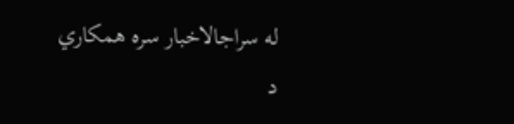له سراجالاخبار سره همکاري
د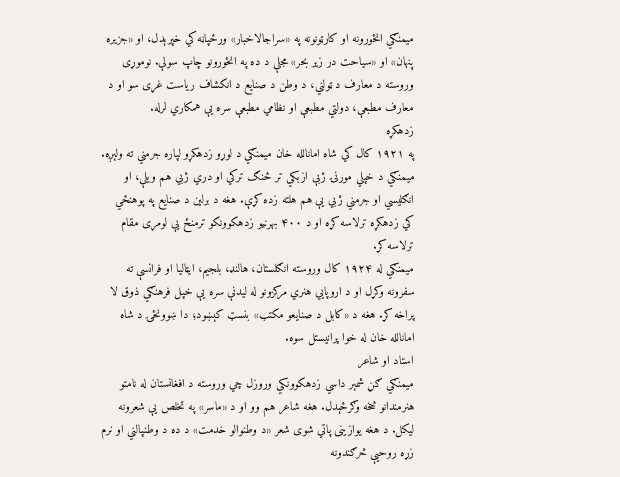میمنګي انځورونه او کارټونونه په «سراجالاخبار» ورځپاڼه کي خپرېدل، او «جزیره پنهان» او «سیاحت در زیر بحر» مجلې د ده په انځورونو چاپ سولې. نوموړی وروسته د معارف د ټولني، د وطن د صنایع د انکشاف ریاست غړی سو او د معارف مطبعې، دولتي مطبعې او نظامي مطبعې سره یې همکاري لرله.
زدهکړه
په ۱۹۲۱ کال کي شاه امانالله خان میمنګي د لوړو زدهکړو لپاره جرمني ته ولېږه. میمنګي د خپلي مورنۍ ژبې ازبکي تر څنګ ترکي او دري ژبي هم ویلې، او انګلیسي او جرمني ژبي یې هم هلته زده کړې. هغه د برلین د صنایع په پوهنځي کي زدهکړه ترلاسه کړه او د ۴۰۰ بهرنیو زدهکوونکو ترمنځ یې لومړی مقام ترلاسه کړ.
میمنګي له ۱۹۲۴ کال وروسته انګلستان، هالنډ، بلجیم، ایټالیا او فرانسې ته سفرونه وکړل او د اروپايي هنري مرکزونو له لیدنې سره یې خپل فرهنګي ذوق لا پراخه کړ. هغه د «کابل د صنایعو مکتب» بنسټ کېښود؛ دا ښوونځۍ د شاه امانالله خان له خوا پرانیستل سوه.
استاد او شاعر
میمنګي ګڼ شمېر داسي زدهکوونکي وروزل چي وروسته د افغانستان له نامتو هنرمندانو څخه وګرځېدل. هغه شاعر هم وو او د «ماسر» په تخلص یې شعرونه لیکل. د هغه یوازینی پاتي شوی شعر «د وطنوالو خدمت» د ده د وطنپالني او نرم زړه روحیې څرګندونه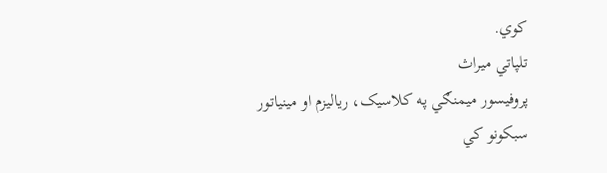کوي.
تلپاتي میراث
پروفیسور میمنګي په کلاسیک، ریالیزم او مینیاتور سبکونو کي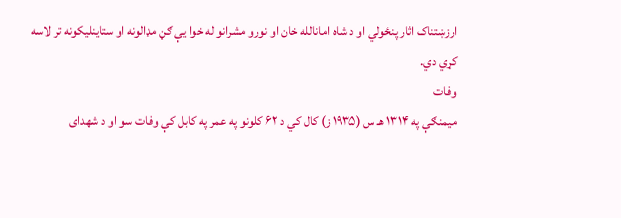ارزښتناک اثار پنځولي او د شاه امانالله خان او نورو مشرانو له خوا یې ګڼ مډالونه او ستاینلیکونه تر لاسه کړي دي.
وفات
میمنګې په ۱۳۱۴ هـ س (۱۹۳۵ ز) کال کي د ۶۲ کلونو په عمر په کابل کې وفات سو او د شهدای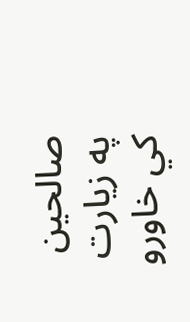صالحین په زیارت کي خاورو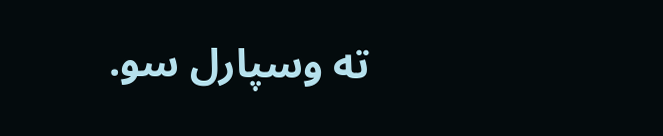ته وسپارل سو.